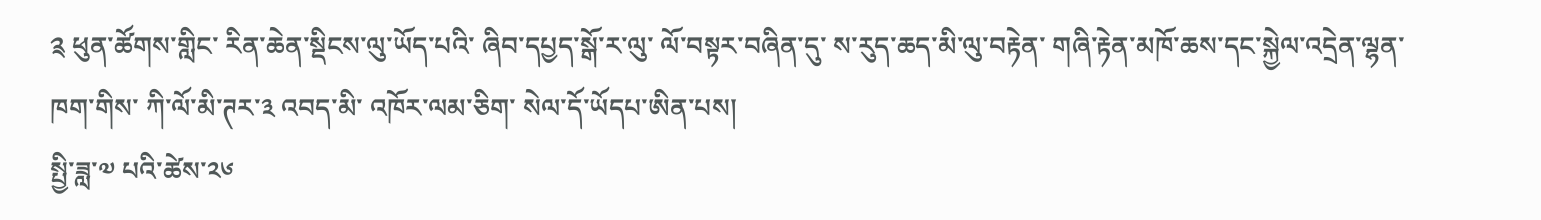༉ ཕུན་ཚོགས་གླིང་ རིན་ཆེན་སྡིངས་ལུ་ཡོད་པའི་ ཞིབ་དཔྱད་སྒོ་ར་ལུ་ ལོ་བསྟར་བཞིན་དུ་ ས་རུད་ཆད་མི་ལུ་བརྟེན་ གཞི་རྟེན་མཁོ་ཆས་དང་སྐྱེལ་འདྲེན་ལྷན་ཁག་གིས་ ཀི་ལོ་མི་ཊར་༣ འབད་མི་ འཁོར་ལམ་ཅིག་ སེལ་དོ་ཡོདཔ་ཨིན་པས།
སྤྱི་ཟླ་༧ པའི་ཚེས་༢༦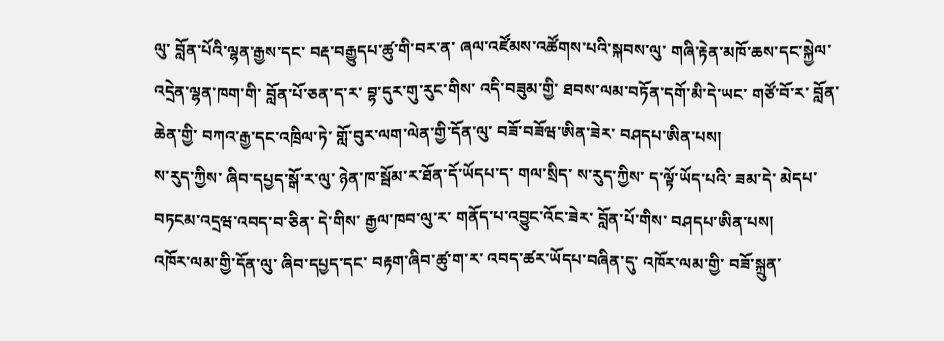ལུ་ བློན་པོའི་ལྷན་རྒྱས་དང་ བརྡ་བརྒྱུདཔ་ཚུ་གི་བར་ན་ ཞལ་འཛོམས་འཚོགས་པའི་སྐབས་ལུ་ གཞི་རྟེན་མཁོ་ཆས་དང་སྐྱེལ་འདྲེན་ལྷན་ཁག་གི་ བློན་པོ་ཅན་ད་ར་ བྷ་དུར་གུ་རུང་གིས་ འདི་བཟུམ་གྱི་ ཐབས་ལམ་བཏོན་དགོ་མི་དེ་ཡང་ གཙོ་བོ་ར་ བློན་ཆེན་གྱི་ བཀའ་རྒྱ་དང་འཁྲིལ་ཏེ་ གློ་བུར་ལག་ལེན་གྱི་དོན་ལུ་ བཟོ་བཟོཝ་ཨིན་ཟེར་ བཤདཔ་ཨིན་པས།
ས་རུད་ཀྱིས་ ཞིབ་དཔྱད་སྒོ་ར་ལུ་ ཉེན་ཁ་སྦོམ་ར་ཐོན་དོ་ཡོདཔ་ད་ གལ་སྲིད་ ས་རུད་ཀྱིས་ ད་ལྟོ་ཡོད་པའི་ ཟམ་དེ་ མེདཔ་བཏངམ་འདྲཝ་འབད་བ་ཅིན་ དེ་གིས་ རྒྱལ་ཁབ་ལུ་ར་ གནོད་པ་འབྱུང་འོང་ཟེར་ བློན་པོ་གིས་ བཤདཔ་ཨིན་པས།
འཁོར་ལམ་གྱི་དོན་ལུ་ ཞིབ་དཔྱད་དང་ བརྟག་ཞིབ་ཚུ་ག་ར་ འབད་ཚར་ཡོདཔ་བཞིན་དུ་ འཁོར་ལམ་གྱི་ བཟོ་སྐྲུན་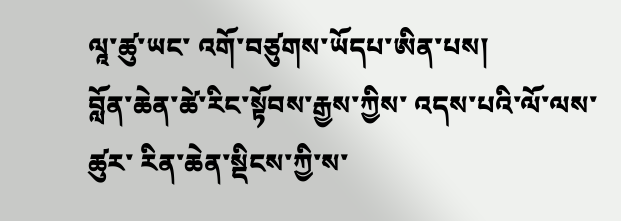ལཱ་ཚུ་ཡང་ འགོ་བཙུགས་ཡོདཔ་ཨིན་པས།
བློན་ཆེན་ཚེ་རིང་སྟོབས་རྒྱས་ཀྱིས་ འདས་པའི་ལོ་ལས་ཚུར་ རིན་ཆེན་སྡིངས་ཀྱི་ས་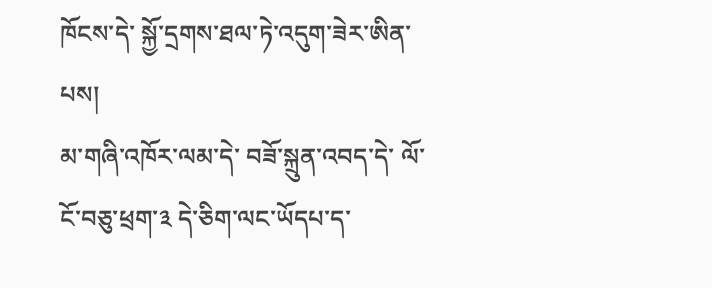ཁོངས་དེ་ སྐྱོ་དྲགས་ཐལ་ཏེ་འདུག་ཟེར་ཨིན་པས།
མ་གཞི་འཁོར་ལམ་དེ་ བཟོ་སྐྲུན་འབད་དེ་ ལོ་ངོ་བཅུ་ཕྲག་༣ དེ་ཅིག་ལང་ཡོདཔ་ད་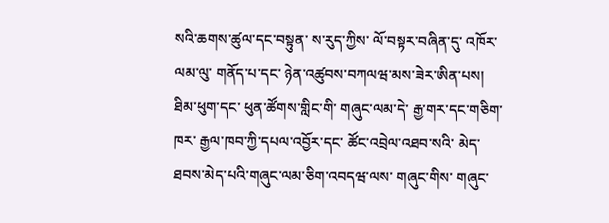སའི་ཆགས་ཚུལ་དང་བསྟུན་ ས་རུད་ཀྱིས་ ལོ་བསྟར་བཞིན་དུ་ འཁོར་ལམ་ལུ་ གནོད་པ་དང་ ཉེན་འཚུབས་བཀལཝ་མས་ཟེར་ཨིན་པས།
ཐིམ་ཕུག་དང་ ཕུན་ཚོགས་གླིང་གི་ གཞུང་ལམ་དེ་ རྒྱ་གར་དང་གཅིག་ཁར་ རྒྱལ་ཁབ་ཀྱི་དཔལ་འབྱོར་དང་ ཚོང་འབྲེལ་འཐབ་སའི་ མེད་ཐབས་མེད་པའི་གཞུང་ལམ་ཅིག་འབདཝ་ལས་ གཞུང་གིས་ གཞུང་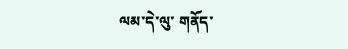ལམ་དེ་ལུ་ གནོད་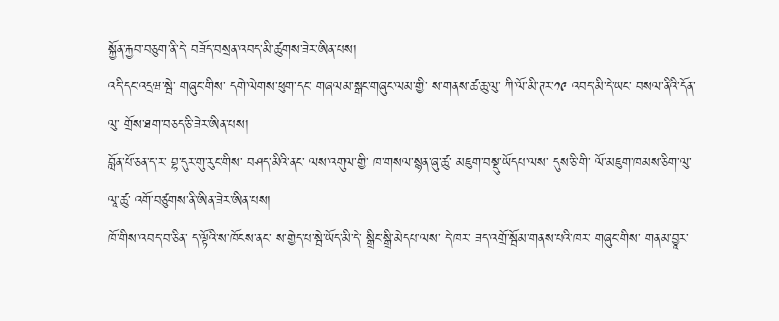སྐྱོན་རྐྱབ་བཅུག་ནི་དེ་ བཟོད་བསྲན་འབད་མི་ཚུགས་ཟེར་ཨིན་པས།
འདི་དང་འདྲཝ་སྦེ་ གཞུང་གིས་ དགེ་ལེགས་ཕུག་དང་ གཞལམ་སྒང་གཞུང་ལམ་གྱི་ ས་གནས་ཚ་ཆུ་ལུ་ ཀི་ལོ་མི་ཊར་༡༩ འབད་མི་དེ་ཡང་ བསལ་ནིའི་དོན་ལུ་ གྲོས་ཐག་བཅད་ཅི་ཟེར་ཨིན་པས།
བློན་པོ་ཅན་ད་ར་ བྷ་དུར་གུ་རུང་གིས་ བཤད་མིའི་ནང་ ལས་འགུལ་གྱི་ ཁ་གསལ་སྙན་ཞུ་ཚུ་ མཇུག་བསྡུ་ཡོདཔ་ལས་ དུས་ཅི་གི་ ལོ་མཇུག་ཁམས་ཅིག་ལུ་ ལཱ་ཚུ་ འགོ་བཙུགས་ནི་ཨིན་ཟེར་ཨིན་པས།
ཁོ་གིས་འབད་བ་ཅིན་ ད་ལྟོའི་ས་ཁོངས་ནང་ ས་གྱེད་པ་སྦེ་ཡོད་མི་དེ་ སྒྲིང་སྒྲི་མེདཔ་ལས་ དེ་ཁར་ ཟད་འགྲོ་སྦོམ་གནས་པའི་ཁར་ གཞུང་གིས་ གནམ་བྱཱར་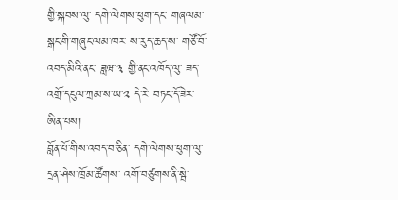གྱི་སྐབས་ལུ་ དགེ་ལེགས་ཕུག་དང་ གཞལམ་སྒང་གི་གཞུང་ལམ་ཁར་ ས་རུད་ཆད་ས་ གཙོ་བོ་འབད་མིའི་ནང་ ཟླཝ་༣ གྱི་ནང་འཁོད་ལུ་ ཟད་འགྲོ་དངུལ་ཀྲམ་ས་ཡ་༢ དེ་རེ་ བཏང་དོ་ཟེར་ཨིན་པས།
བློན་པོ་གིས་འབད་བ་ཅིན་ དགེ་ལེགས་ཕུག་ལུ་ དྲན་ཤེས་ཁྲོམ་ཚོགས་ འགོ་བཙུགས་ནི་སྦེ་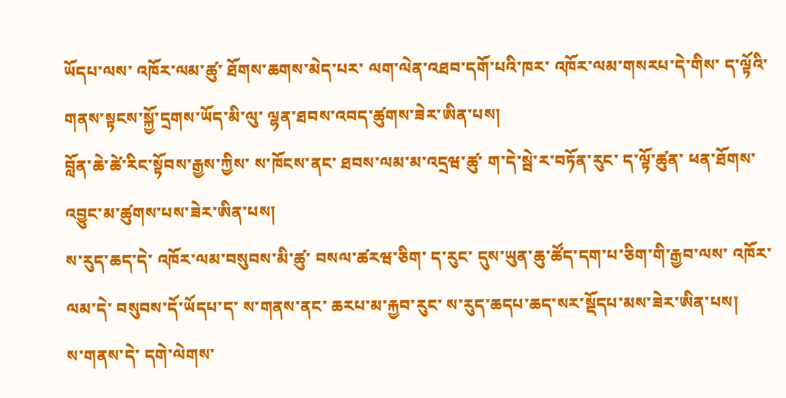ཡོདཔ་ལས་ འཁོར་ལམ་ཚུ་ ཐོགས་ཆགས་མེད་པར་ ལག་ལེན་འཐབ་དགོ་པའི་ཁར་ འཁོར་ལམ་གསརཔ་དེ་གིས་ ད་ལྟོའི་ གནས་སྟངས་སྐྱོ་དྲགས་ཡོད་མི་ལུ་ ལྷན་ཐབས་འབད་ཚུགས་ཟེར་ཨིན་པས།
བློན་ཆེ་ཚེ་རིང་སྟོབས་རྒྱས་ཀྱིས་ ས་ཁོངས་ནང་ ཐབས་ལམ་མ་འདྲཝ་ཚུ་ ག་དེ་སྦེ་ར་བཏོན་རུང་ ད་ལྟོ་ཚུན་ ཕན་ཐོགས་འབྱུང་མ་ཚུགས་པས་ཟེར་ཨིན་པས།
ས་རུད་ཆད་དེ་ འཁོར་ལམ་བསུབས་མི་ཚུ་ བསལ་ཚརཝ་ཅིག་ ད་རུང་ དུས་ཡུན་ཆུ་ཚོད་དག་པ་ཅིག་གི་རྒྱབ་ལས་ འཁོར་ལམ་དེ་ བསུབས་དོ་ཡོདཔ་ད་ ས་གནས་ནང་ ཆརཔ་མ་རྐྱབ་རུང་ ས་རུད་ཆདཔ་ཆད་སར་སྡོདཔ་མས་ཟེར་ཨིན་པས།
ས་གནས་དེ་ དགེ་ལེགས་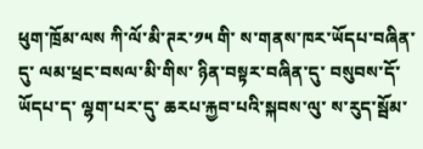ཕུག་ཁྲོམ་ལས ཀི་ལོ་མི་ཊར་༡༥ གི་ ས་གནས་ཁར་ཡོདཔ་བཞིན་དུ་ ལམ་ཕྲང་བསལ་མི་གིས་ ཉིན་བསྟར་བཞིན་དུ་ བསུབས་དོ་ཡོདཔ་ད་ ལྷག་པར་དུ་ ཆརཔ་རྐྱབ་པའི་སྐབས་ལུ་ ས་རུད་སྦོམ་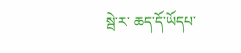སྦེ་ར་ ཆད་དོ་ཡོདཔ་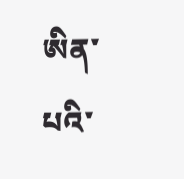ཨིན་པའི་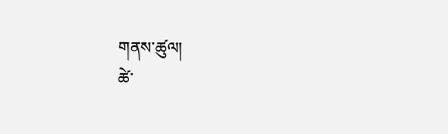གནས་ཚུལ།
ཚེ་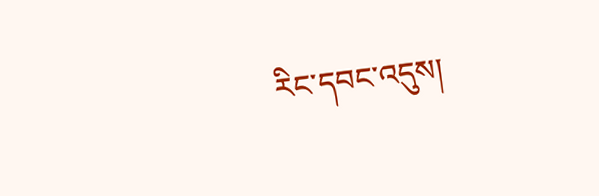རིང་དབང་འདུས།